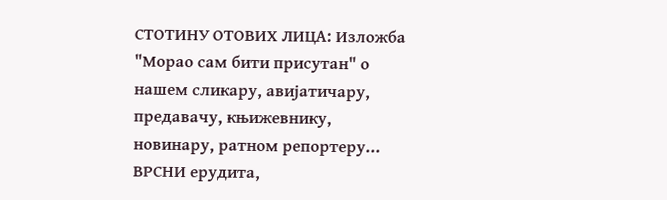СТОТИНУ ОТОВИХ ЛИЦА: Изложба "Морао сам бити присутан" о нашем сликару, авијатичару, предавачу, књижевнику, новинару, ратном репортеру...
ВРСНИ ерудита,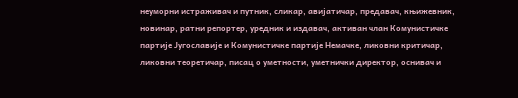неуморни истраживач и путник, сликар, авијатичар, предавач, књижевник, новинар, ратни репортер, уредник и издавач, активан члан Комунистичке партије Југославије и Комунистичке партије Немачке, ликовни критичар, ликовни теоретичар, писац о уметности, уметнички директор, оснивач и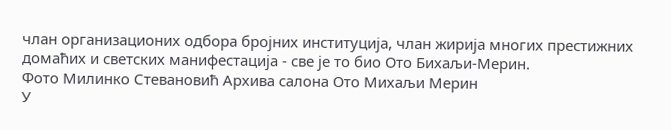члан организационих одбора бројних институција, члан жирија многих престижних домаћих и светских манифестација - све је то био Ото Бихаљи-Мерин.
Фото Милинко Стевановић Архива салона Ото Михаљи Мерин
У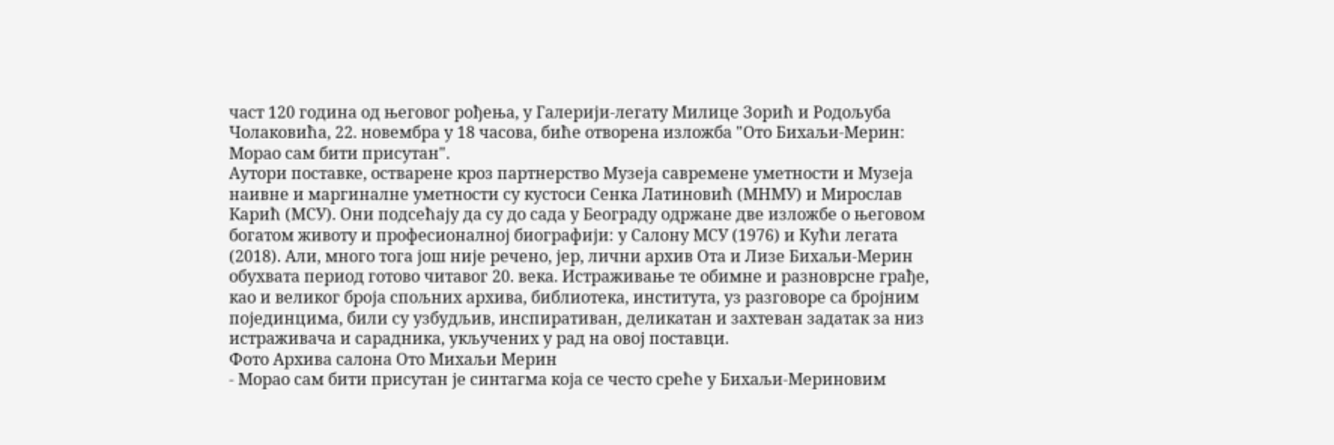част 120 година од његовог рођења, у Галерији-легату Милице Зорић и Родољуба Чолаковића, 22. новембра у 18 часова, биће отворена изложба "Ото Бихаљи-Мерин: Морао сам бити присутан".
Аутори поставке, остварене кроз партнерство Музеја савремене уметности и Музеја наивне и маргиналне уметности су кустоси Сенка Латиновић (МНМУ) и Мирослав Карић (МСУ). Они подсећају да су до сада у Београду одржане две изложбе о његовом богатом животу и професионалној биографији: у Салону МСУ (1976) и Кући легата (2018). Али, много тога још није речено, јер, лични архив Ота и Лизе Бихаљи-Мерин обухвата период готово читавог 20. века. Истраживање те обимне и разноврсне грађе, као и великог броја спољних архива, библиотека, института, уз разговоре са бројним појединцима, били су узбудљив, инспиративан, деликатан и захтеван задатак за низ истраживача и сарадника, укључених у рад на овој поставци.
Фото Архива салона Ото Михаљи Мерин
- Морао сам бити присутан је синтагма која се често среће у Бихаљи-Мериновим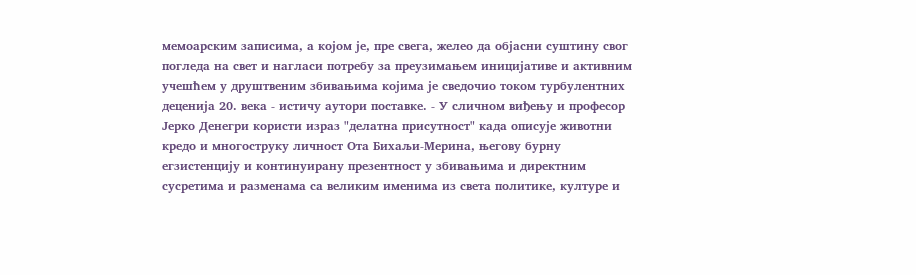мемоарским записима, а којом је, пре свега, желео да објасни суштину свог погледа на свет и нагласи потребу за преузимањем иницијативе и активним учешћем у друштвеним збивањима којима је сведочио током турбулентних деценија 20. века - истичу аутори поставке. - У сличном виђењу и професор Јерко Денегри користи израз "делатна присутност" када описује животни кредо и многоструку личност Ота Бихаљи-Мерина, његову бурну егзистенцију и континуирану презентност у збивањима и директним сусретима и разменама са великим именима из света политике, културе и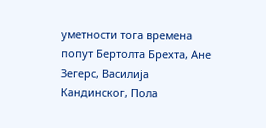уметности тога времена попут Бертолта Брехта, Ане Зегерс, Василија Кандинског, Пола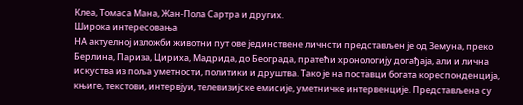Клеа, Томаса Мана, Жан-Пола Сартра и других.
Широка интересовања
НА актуелној изложби животни пут ове јединствене личнсти представљен је од Земуна, преко Берлина, Париза, Цириха, Мадрида, до Београда, пратећи хронологију догађаја, али и лична искуства из поља уметности, политики и друштва. Тако је на поставци богата кореспонденција, књиге, текстови, интервјуи, телевизијске емисије, уметничке интервенције. Представљена су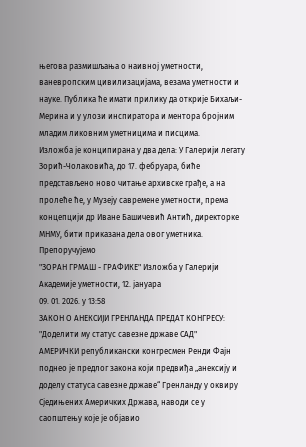његова размишљања о наивној уметности, ваневропским цивилизацијама, везама уметности и науке. Публика ће имати прилику да открије Бихаљи-Мерина и у улози инспиратора и ментора бројним младим ликовним уметницима и писцима.
Изложба је конципирана у два дела: У Галерији легату Зорић-Чолаковића, до 17. фебруара, биће представљено ново читање архивске грађе, а на пролеће ће, у Музеју савремене уметности, према концепцији др Иване Башичевић Антић, директорке МНМУ, бити приказана дела овог уметника.
Препоручујемо
"ЗОРАН ГРМАШ - ГРАФИКЕ" Изложба у Галерији Академије уметности, 12. јануара
09. 01. 2026. у 13:58
ЗАКОН О АНЕКСИЈИ ГРЕНЛАНДА ПРЕДАТ КОНГРЕСУ: "Доделити му статус савезне државе САД"
АМЕРИЧКИ републикански конгресмен Ренди Фајн поднео је предлог закона који предвиђа „анексију и доделу статуса савезне државе“ Гренланду у оквиру Сједињених Америчких Држава, наводи се у саопштењу које је објавио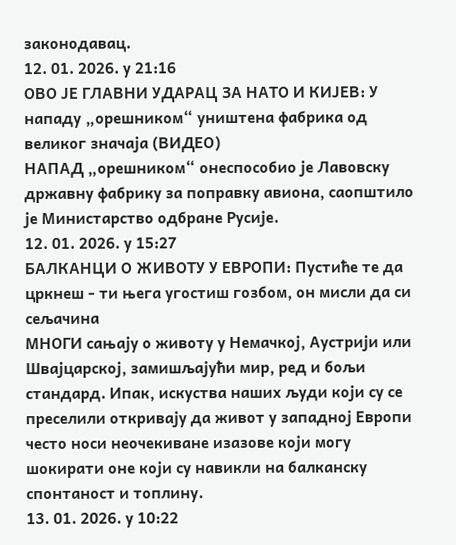законодавац.
12. 01. 2026. у 21:16
ОВО ЈЕ ГЛАВНИ УДАРАЦ ЗА НАТО И КИЈЕВ: У нападу „орешником“ уништена фабрика од великог значаја (ВИДЕО)
НАПАД „орешником“ онеспособио је Лавовску државну фабрику за поправку авиона, саопштило је Министарство одбране Русије.
12. 01. 2026. у 15:27
БАЛКАНЦИ О ЖИВОТУ У ЕВРОПИ: Пустиће те да цркнеш - ти њега угостиш гозбом, он мисли да си сељачина
МНОГИ сањају о животу у Немачкој, Аустрији или Швајцарској, замишљајући мир, ред и бољи стандард. Ипак, искуства наших људи који су се преселили откривају да живот у западној Европи често носи неочекиване изазове који могу шокирати оне који су навикли на балканску спонтаност и топлину.
13. 01. 2026. у 10:22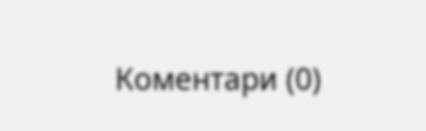Коментари (0)